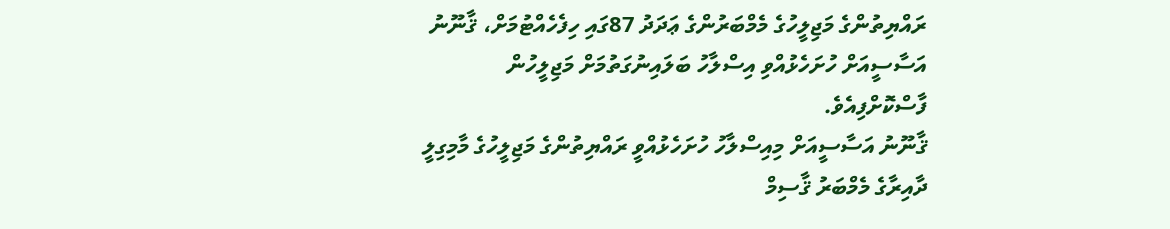ރައްޔިތުންގެ މަޖިލީހުގެ މެމްބަރުންގެ ޢަދަދު 87ގައި ހިފެހެއްޓުމަށް، ޤާނޫނު އަސާސީއަށް ހުށަހެޅުއްވި އިސްލާހު ބަލައިނުގަތުމަށް މަޖިލީހުން ފާސްކޮށްފިއެވެ.
ޤާނޫނު އަސާސީއަށް މިއިސްލާހު ހުށަހެޅުއްވީ ރައްޔިތުންގެ މަޖިލީހުގެ މާމިގިލީ ދާއިރާގެ މެމްބަރު ޤާސިމް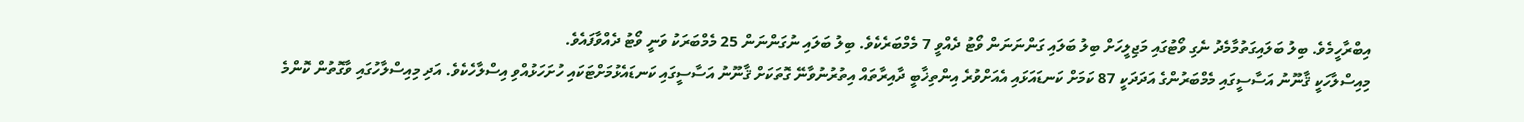އިބްރާހީމެވެ. ބިލު ބަލައިގަތުމާމެދު ނެގި ވޯޓުގައި މަޖިލީހަށް ބިލު ބަލައި ގަންނަނަން ވޯޓު ދެއްވީ 7 މެމްބަރެކެވެ. ބިލު ބަލައި ނުގަންނަން 25 މެމްބަރަކު ވަނީ ވޯޓު ދެއްވާފައެވެ.
މިއިސްލާހަކީ ޤާނޫނު އަސާސީގައި މެމްބަރުންގެ އަދަދަކީ 87 ކަމަށް ކަނޑައަޅައި އެއަށްވުރެ އިންތިޚާބީ ދާއިރާތައް އިތުރުނުވާނޭ ގޮތަކަށް ޤާނޫނު އަސާސީގައި ކަނޑައެޅުމަށްޓަކައި ހުށަހަޅުއްވި އިސްލާހެކެވެ. އަދި މިއިސްލާހުގައި ވާގޮތުން ކޮންމެ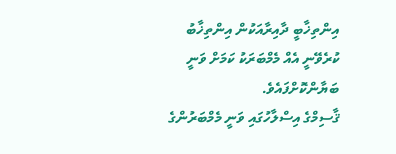އިންތިޚާބީ ދާއިރާއަކުން އިންތިޚާބު ކުރެވޭނީ އެއް މެމްބަރަކު ކަމަށް ވަނީ ބަޔާންކޮށްފައެވެ.
ޤާސިމްގެ އިސްލާހުގައި ވަނީ މެމްބަރުންގެ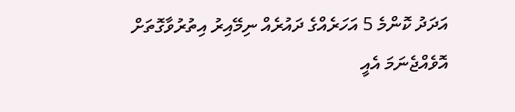އަދަދު ކޮންމެ 5 އަހަރެއްގެ ދައުރެއް ނިމޭއިރު އިތުރުވާގޮތަށް އޮވެއްޖެނަމަ އެއީ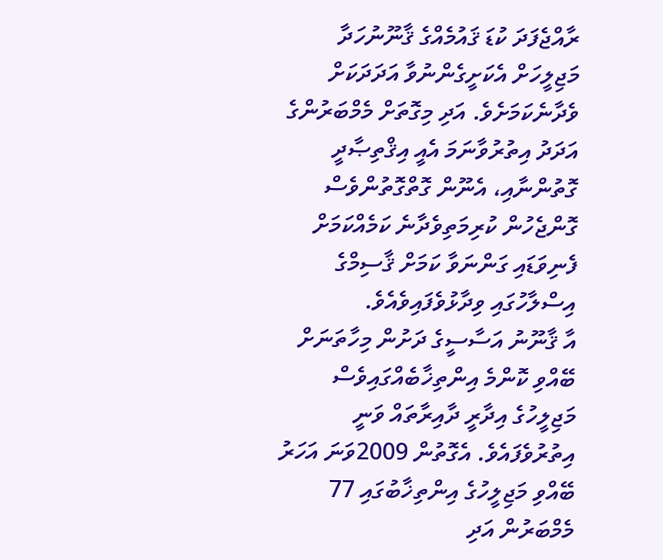ރާއްޖެފަދަ ކުޑަ ޤައުމެއްގެ ޤާނޫނުހަދާ މަޖިލީހަށް އެކަށީގެންނުވާ އަދަދަކަށް ވެދާނެކަމަށެވެ. އަދި މިގޮތަށް މެމްބަރުންގެ އަދަދު އިތުރުވާނަމަ އެއީ އިޤްތިޞާދީ ގޮތުންނާއި، އެނޫން ގޮތްގޮތުންވެސް ގޮންޖެހުން ކުރިމަތިވެދާނެ ކަމެއްކަމަށް ފެނިވަޑައި ގަންނަވާ ކަމަށް ޤާސިމްގެ އިސްލާހުގައި ވިދާޅުވެފައިވެއެވެ.
އާ ޤާނޫނު އަސާސީގެ ދަށުން މިހާތަނަށް ބޭއްވި ކޮންމެ އިންތިޚާބެއްގައިވެސް މަޖިލީހުގެ އިދާރީ ދާއިރާތައް ވަނީ އިތުރުވެފައެވެ. އެގޮތުން 2009ވަނަ އަހަރު ބޭއްވި މަޖިލީހުގެ އިންތިޚާބުގައި 77 މެމްބަރުން އަދި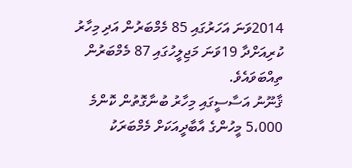2014ވަނަ އަހަރުގައި 85 މެމްބަރުން އަދި މިހާރު ކުރިއަށްދާ 19ވަނަ މަޖިލީހުގައި 87 މެމްބަރުން ތިއްބަވައެވެ.
ޤާނޫނު އަސާސީގައި މިހާރު ބުނާގޮތުން ކޮންމެ 5،000 މީހުންގެ އާބާދީއަކަށް މެމްބަރަކު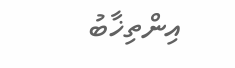އިންތިޚާބު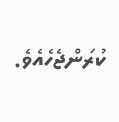ކުރަންޖެހެއެވެ.